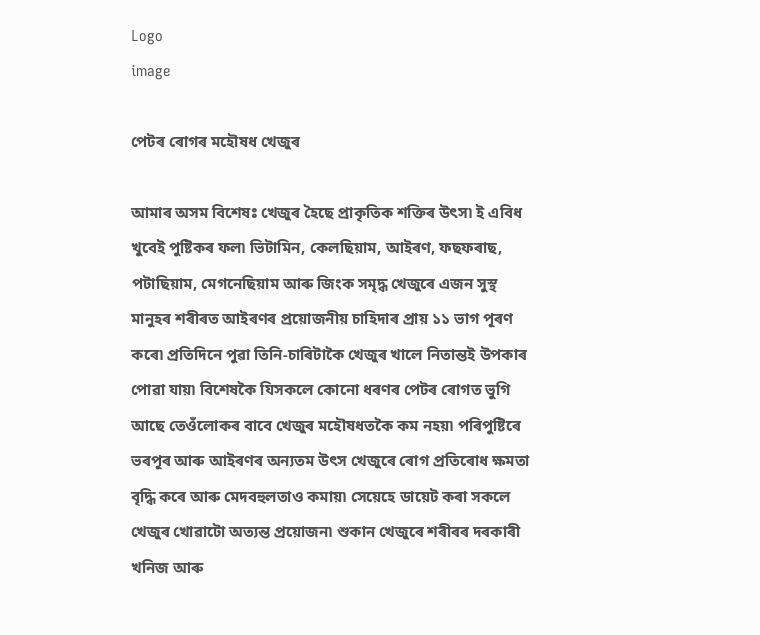Logo
image

পেটৰ ৰোগৰ মহৌষধ খেজুৰ

আমাৰ অসম বিশেষঃ খেজুৰ হৈছে প্ৰাকৃতিক শক্তিৰ উৎস৷ ই এবিধ খুবেই পুষ্টিকৰ ফল৷ ভিটামিন, কেলছিয়াম, আইৰণ, ফছফৰাছ, পটাছিয়াম, মেগনেছিয়াম আৰু জিংক সমৃদ্ধ খেজুৰে এজন সুস্থ মানুহৰ শৰীৰত আইৰণৰ প্ৰয়োজনীয় চাহিদাৰ প্ৰায় ১১ ভাগ পূৰণ কৰে৷ প্ৰতিদিনে পুৱা তিনি-চাৰিটাকৈ খেজুৰ খালে নিতান্তই উপকাৰ পোৱা যায়৷ বিশেষকৈ যিসকলে কোনো ধৰণৰ পেটৰ ৰোগত ভুগি আছে তেওঁলোকৰ বাবে খেজুৰ মহৌষধতকৈ কম নহয়৷ পৰিপুষ্টিৰে ভৰপূৰ আৰু আইৰণৰ অন্যতম উৎস খেজুৰে ৰোগ প্ৰতিৰোধ ক্ষমতা বৃদ্ধি কৰে আৰু মেদবহুলতাও কমায়৷ সেয়েহে ডায়েট কৰা সকলে খেজুৰ খোৱাটো অত্যন্ত প্ৰয়োজন৷ শুকান খেজুৰে শৰীৰৰ দৰকাৰী খনিজ আৰু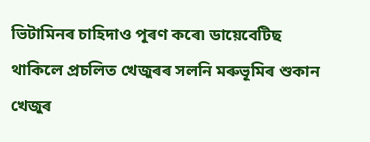ভিটামিনৰ চাহিদাও পূৰণ কৰে৷ ডায়েবেটিছ থাকিলে প্ৰচলিত খেজুৰৰ সলনি মৰুভূমিৰ শুকান খেজুৰ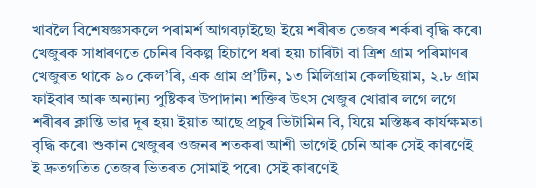খাবলৈ বিশেষজ্ঞসকলে পৰামৰ্শ আগবঢ়াইছে৷ ইয়ে শৰীৰত তেজৰ শৰ্কৰা বৃদ্ধি কৰে৷ খেজুৰক সাধাৰণতে চেনিৰ বিকল্প হিচাপে ধৰা হয়৷ চাৰিটা বা ত্ৰিশ গ্ৰাম পৰিমাণৰ খেজুৰত থাকে ৯০ কেল’ৰি, এক গ্ৰাম প্ৰ’টিন, ১৩ মিলিগ্ৰাম কেলছিয়াম, ২.৮ গ্ৰাম ফাইবাৰ আৰু অন্যান্য পুষ্টিকৰ উপাদান৷ শক্তিৰ উৎস খেজুৰ খোৱাৰ লগে লগে শৰীৰৰ ক্লান্তি ভাৱ দূৰ হয়৷ ইয়াত আছে প্ৰচুৰ ভিটামিন বি, যিয়ে মস্তিষ্কৰ কাৰ্যক্ষমতা বৃদ্ধি কৰে৷ শুকান খেজুৰৰ ওজনৰ শতকৰা আশী ভাগেই চেনি আৰু সেই কাৰণেই ই দ্ৰুতগতিত তেজৰ ভিতৰত সোমাই পৰে৷ সেই কাৰণেই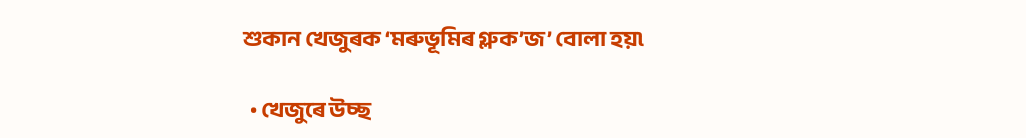শুকান খেজুৰক ‘মৰুভূমিৰ গ্লুক’জ’ বোলা হয়৷

  • খেজুৰে উচ্ছ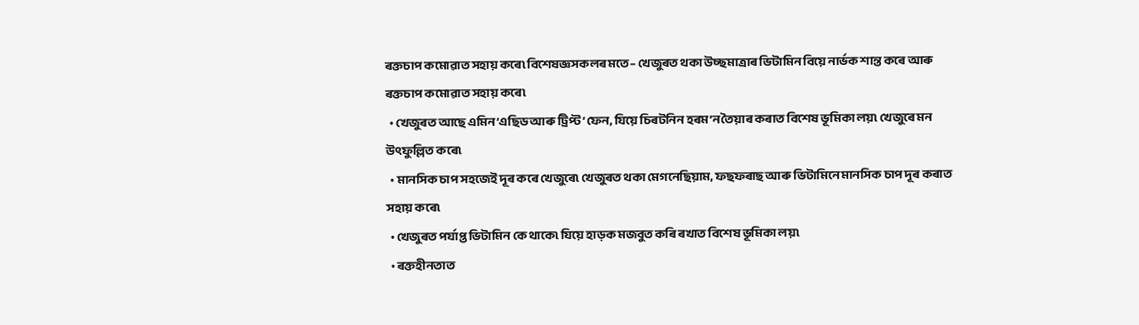ৰক্তচাপ কমোৱাত সহায় কৰে৷ বিশেষজ্ঞসকলৰ মতে– খেজুৰত থকা উচ্ছমাত্ৰাৰ ভিটামিন বিয়ে নাৰ্ভক শান্ত কৰে আৰু ৰক্তচাপ কমোৱাত সহায় কৰে৷
  • খেজুৰত আছে এমিন’এছিড আৰু ট্ৰিপ্ট’ফেন, যিয়ে চিৰটনিন হৰম’ন তৈয়াৰ কৰাত বিশেষ ভূমিকা লয়৷ খেজুৰে মন উৎফুল্লিত কৰে৷
  • মানসিক চাপ সহজেই দূৰ কৰে খেজুৰে৷ খেজুৰত থকা মেগনেছিয়াম, ফছফৰাছ আৰু ভিটামিনে মানসিক চাপ দূৰ কৰাত সহায় কৰে৷
  • খেজুৰত পৰ্যাপ্ত ভিটামিন কে থাকে৷ যিয়ে হাড়ক মজবুত কৰি ৰখাত বিশেষ ভূমিকা লয়৷
  • ৰক্তহীনতাত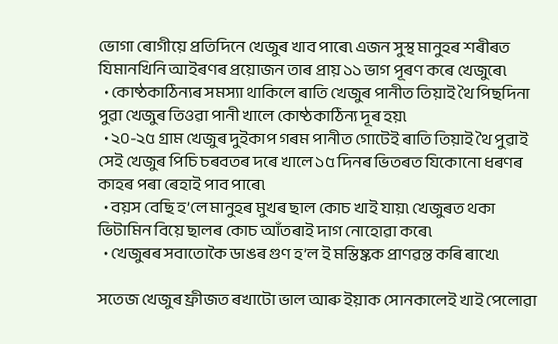ভোগা ৰোগীয়ে প্ৰতিদিনে খেজুৰ খাব পাৰে৷ এজন সুস্থ মানুহৰ শৰীৰত যিমানখিনি আইৰণৰ প্ৰয়োজন তাৰ প্ৰায় ১১ ভাগ পূৰণ কৰে খেজুৰে৷
  • কোষ্ঠকাঠিন্যৰ সমস্যা থাকিলে ৰাতি খেজুৰ পানীত তিয়াই থৈ পিছদিনা পুৱা খেজুৰ তিওৱা পানী খালে কোষ্ঠকাঠিন্য দূৰ হয়৷
  • ২০-২৫ গ্ৰাম খেজুৰ দুইকাপ গৰম পানীত গোটেই ৰাতি তিয়াই থৈ পুৱাই সেই খেজুৰ পিচি চৰবতৰ দৰে খালে ১৫ দিনৰ ভিতৰত যিকোনো ধৰণৰ কাহৰ পৰা ৰেহাই পাব পাৰে৷
  • বয়স বেছি হ’লে মানুহৰ মুখৰ ছাল কোচ খাই যায়৷ খেজুৰত থকা ভিটামিন বিয়ে ছালৰ কোচ আঁতৰাই দাগ নোহোৱা কৰে৷
  • খেজুৰৰ সবাতোকৈ ডাঙৰ গুণ হ’ল ই মস্তিষ্কক প্ৰাণৱন্ত কৰি ৰাখে৷

সতেজ খেজুৰ ফ্ৰীজত ৰখাটো ভাল আৰু ইয়াক সোনকালেই খাই পেলোৱা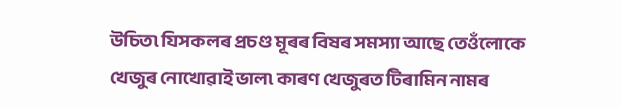উচিত৷ যিসকলৰ প্ৰচণ্ড মূৰৰ বিষৰ সমস্যা আছে তেওঁলোকে খেজুৰ নোখোৱাই ভাল৷ কাৰণ খেজুৰত টিৰামিন নামৰ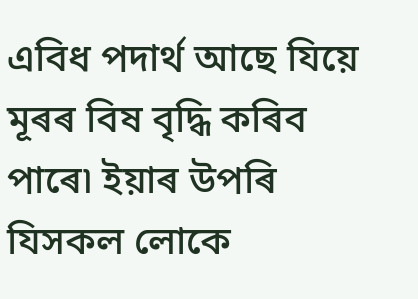এবিধ পদাৰ্থ আছে যিয়ে মূৰৰ বিষ বৃদ্ধি কৰিব পাৰে৷ ইয়াৰ উপৰি যিসকল লোকে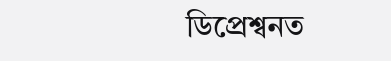ডিপ্ৰেশ্বনত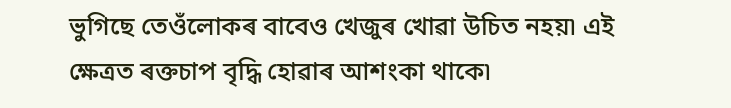ভুগিছে তেওঁলোকৰ বাবেও খেজুৰ খোৱা উচিত নহয়৷ এই ক্ষেত্ৰত ৰক্তচাপ বৃদ্ধি হোৱাৰ আশংকা থাকে৷